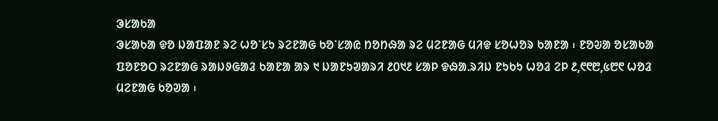ᱳᱥᱟᱠᱟ
ᱳᱥᱟᱠᱟ ᱫᱚ ᱡᱟᱯᱟᱱ ᱨᱮ ᱦᱚᱸᱥᱩ ᱨᱮᱱᱟᱜ ᱠᱚᱸᱥᱟᱭ ᱴᱚᱴᱷᱟ ᱨᱮ ᱢᱮᱱᱟᱜ ᱢᱤᱫ ᱥᱚᱦᱚᱨ ᱠᱟᱱᱟ ᱾ ᱱᱚᱶᱟ ᱚᱥᱟᱠᱟ ᱯᱚᱱᱚᱛ ᱨᱮᱱᱟᱜ ᱨᱟᱡᱽᱜᱟᱲ ᱠᱟᱱᱟ ᱟᱨ ᱑ ᱡᱟᱱᱩᱣᱟᱨᱤ ᱒᱐᱑᱒ ᱥᱟᱞ ᱫᱷᱟᱹᱨᱤᱡ ᱱᱩᱠᱩ ᱦᱚᱲ ᱮᱞ ᱒,᱖᱖᱘,᱕᱘᱖ ᱦᱚᱲ ᱢᱮᱱᱟᱜ ᱠᱚᱣᱟ ᱾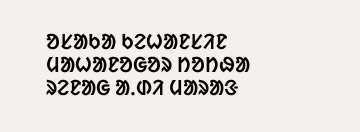ᱚᱥᱟᱠᱟ ᱠᱮᱦᱟᱱᱥᱤᱱ ᱢᱟᱦᱟᱱᱚᱜᱚᱨ ᱴᱚᱴᱷᱟ ᱨᱮᱱᱟᱜ ᱟᱹᱰᱤ ᱢᱟᱨᱟᱝ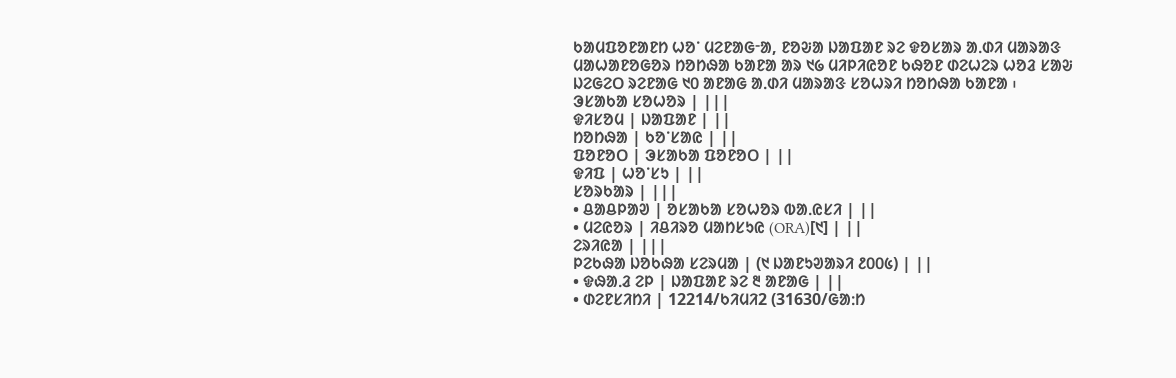ᱠᱟᱢᱯᱚᱱᱟᱱᱴ ᱦᱚᱸ ᱢᱮᱱᱟᱜᱼᱟ, ᱱᱚᱶᱟ ᱡᱟᱯᱟᱱ ᱨᱮ ᱫᱚᱥᱟᱨ ᱟᱹᱰᱤ ᱢᱟᱨᱟᱝ ᱢᱟᱦᱟᱱᱚᱜᱚᱨ ᱴᱚᱴᱷᱟ ᱠᱟᱱᱟ ᱟᱨ ᱑᱙ ᱢᱤᱞᱤᱭᱚᱱ ᱠᱷᱚᱱ ᱰᱮᱦᱮᱨ ᱦᱚᱲ ᱥᱟᱶ ᱡᱮᱜᱮᱛ ᱨᱮᱱᱟᱜ ᱑᱐ ᱟᱱᱟᱜ ᱟᱹᱰᱤ ᱢᱟᱨᱟᱝ ᱥᱚᱦᱨᱤ ᱴᱚᱴᱷᱟ ᱠᱟᱱᱟ ᱾
ᱳᱥᱟᱠᱟ ᱥᱚᱦᱚᱨ | |||
ᱫᱤᱥᱚᱢ | ᱡᱟᱯᱟᱱ | ||
ᱴᱚᱴᱷᱟ | ᱠᱚᱸᱥᱟᱭ | ||
ᱯᱚᱱᱚᱛ | ᱳᱥᱟᱠᱟ ᱯᱚᱱᱚᱛ | ||
ᱫᱤᱯ | ᱦᱚᱸᱥᱩ | ||
ᱥᱚᱨᱠᱟᱨ | |||
• ᱪᱟᱪᱞᱟᱣ | ᱚᱥᱟᱠᱟ ᱥᱚᱦᱚᱨ ᱵᱟᱹᱭᱥᱤ | ||
• ᱢᱮᱭᱚᱨ | ᱤᱪᱤᱨᱚ ᱢᱟᱴᱥᱩᱭ (ORA)[᱑] | ||
ᱮᱨᱤᱭᱟ | |||
ᱞᱮᱠᱷᱟ ᱡᱚᱠᱷᱟ ᱥᱮᱨᱢᱟ | (᱑ ᱡᱟᱱᱩᱣᱟᱨᱤ ᱒᱐᱐᱕) | ||
• ᱫᱷᱟᱹᱲ ᱮᱞ | ᱡᱟᱯᱟᱱ ᱨᱮ ᱓ ᱟᱱᱟᱜ | ||
• ᱰᱮᱱᱥᱤᱴᱤ | 12214/ᱠᱤᱢᱤ2 (31630/ᱜᱟᱺᱴ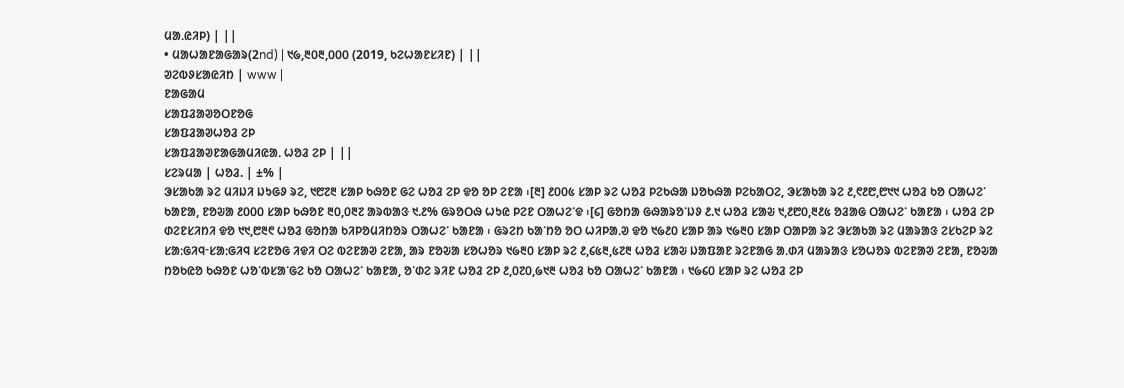ᱢᱟᱹᱭᱤᱞ) | ||
• ᱢᱟᱦᱟᱱᱟᱜᱟᱨ(2nd) | ᱑᱙,᱓᱐᱓,᱐᱐᱐ (2019, ᱠᱮᱦᱟᱱᱥᱤᱱ) | ||
ᱣᱮᱵᱽᱥᱟᱭᱤᱴ | www |
ᱱᱟᱜᱟᱢ
ᱥᱟᱯᱲᱟᱣᱚᱛᱱᱚᱜ
ᱥᱟᱯᱲᱟᱣᱦᱚᱲ ᱮᱞ
ᱥᱟᱯᱲᱟᱣᱱᱟᱜᱟᱢᱤᱭᱟᱹ ᱦᱚᱲ ᱮᱞ | ||
ᱥᱮᱨᱢᱟ | ᱦᱚᱲ. | ±% |
ᱳᱥᱟᱠᱟ ᱨᱮ ᱢᱤᱡᱤ ᱡᱩᱜᱽ ᱨᱮ, ᱑᱘᱗᱓ ᱥᱟᱞ ᱠᱷᱚᱱ ᱜᱮ ᱦᱚᱲ ᱮᱞ ᱫᱚ ᱚᱞ ᱮᱱᱟ ᱾[᱓] ᱒᱐᱐᱕ ᱥᱟᱞ ᱨᱮ ᱦᱚᱲ ᱞᱮᱠᱷᱟ ᱡᱚᱠᱷᱟ ᱞᱮᱠᱟᱛᱮ, ᱳᱥᱟᱠᱟ ᱨᱮ ᱒,᱖᱒᱘,᱘᱑᱑ ᱦᱚᱲ ᱠᱚ ᱛᱟᱦᱮᱸ ᱠᱟᱱᱟ, ᱱᱚᱶᱟ ᱒᱐᱐᱐ ᱥᱟᱞ ᱠᱷᱚᱱ ᱓᱐,᱐᱓᱗ ᱟᱨᱵᱟᱝ ᱑.᱒% ᱜᱨᱚᱛᱷ ᱦᱩᱭ ᱞᱮᱱ ᱛᱟᱦᱮᱸᱫ ᱾[᱔] ᱜᱚᱴᱟ ᱜᱷᱟᱨᱚᱸᱡᱽ ᱒.᱑ ᱦᱚᱲ ᱥᱟᱶ ᱑,᱒᱘᱐,᱓᱒᱕ ᱚᱲᱟᱜ ᱛᱟᱦᱮᱸ ᱠᱟᱱᱟ ᱾ ᱦᱚᱲ ᱮᱞ ᱰᱮᱱᱥᱤᱴᱤ ᱫᱚ ᱑᱑,᱘᱓᱖ ᱦᱚᱲ ᱜᱚᱴᱟ ᱠᱤᱞᱚᱢᱤᱴᱚᱨ ᱛᱟᱦᱮᱸ ᱠᱟᱱᱟ ᱾ ᱜᱨᱮᱴ ᱠᱟᱸᱴᱚ ᱚᱛ ᱦᱤᱞᱟᱹᱣ ᱫᱚ ᱑᱙᱒᱐ ᱥᱟᱞ ᱟᱨ ᱑᱙᱓᱐ ᱥᱟᱞ ᱛᱟᱞᱟ ᱨᱮ ᱳᱥᱟᱠᱟ ᱨᱮ ᱢᱟᱨᱟᱝ ᱮᱥᱠᱮᱞ ᱨᱮ ᱥᱟᱺᱜᱤᱧᱼᱥᱟᱺᱜᱤᱧ ᱥᱮᱱᱚᱜ ᱤᱫᱤ ᱛᱮ ᱵᱮᱱᱟᱣ ᱮᱱᱟ, ᱟᱨ ᱱᱚᱶᱟ ᱥᱚᱦᱚᱨ ᱑᱙᱓᱐ ᱥᱟᱞ ᱨᱮ ᱒,᱔᱕᱓,᱕᱗᱓ ᱦᱚᱲ ᱥᱟᱶ ᱡᱟᱯᱟᱱ ᱨᱮᱱᱟᱜ ᱟᱹᱰᱤ ᱢᱟᱨᱟᱝ ᱥᱚᱦᱚᱨ ᱵᱮᱱᱟᱣ ᱮᱱᱟ, ᱱᱚᱶᱟ ᱴᱚᱠᱭᱚ ᱠᱷᱚᱱ ᱦᱚᱸᱵᱥᱟᱸᱜᱮ ᱠᱚ ᱛᱟᱦᱮᱸ ᱠᱟᱱᱟ, ᱚᱸᱰᱮ ᱨᱤᱱ ᱦᱚᱲ ᱮᱞ ᱒,᱐᱗᱐,᱙᱑᱓ ᱦᱚᱲ ᱠᱚ ᱛᱟᱦᱮᱸ ᱠᱟᱱᱟ ᱾ ᱑᱙᱔᱐ ᱥᱟᱞ ᱨᱮ ᱦᱚᱲ ᱮᱞ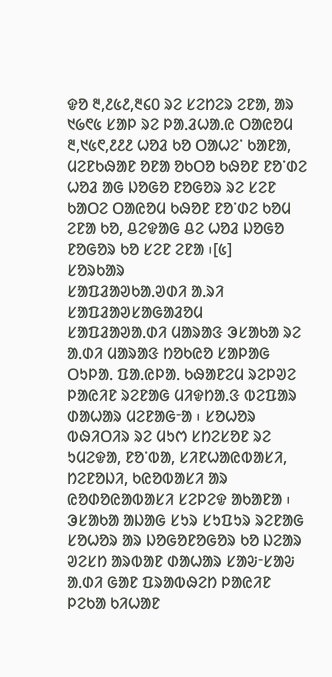ᱫᱚ ᱓,᱒᱕᱒,᱓᱔᱐ ᱨᱮ ᱥᱮᱴᱮᱨ ᱮᱱᱟ, ᱟᱨ ᱑᱙᱖᱕ ᱥᱟᱞ ᱨᱮ ᱞᱟᱹᱲᱦᱟᱹᱭ ᱛᱟᱭᱚᱢ ᱓,᱑᱕᱖,᱒᱒᱒ ᱦᱚᱲ ᱠᱚ ᱛᱟᱦᱮᱸ ᱠᱟᱱᱟ, ᱢᱮᱱᱠᱷᱟᱱ ᱚᱱᱟ ᱚᱠᱛᱚ ᱠᱷᱚᱱ ᱱᱚᱸᱰᱮ ᱦᱚᱲ ᱟᱜ ᱡᱚᱜᱚ ᱱᱚᱜᱚᱨ ᱨᱮ ᱥᱮᱱ ᱠᱟᱛᱮ ᱛᱟᱭᱚᱢ ᱠᱷᱚᱱ ᱱᱚᱸᱰᱮ ᱠᱚᱢ ᱮᱱᱟ ᱠᱚ, ᱪᱮᱫᱟᱜ ᱪᱮ ᱦᱚᱲ ᱡᱚᱜᱚ ᱱᱚᱜᱚᱨ ᱠᱚ ᱥᱮᱱ ᱮᱱᱟ ᱾[᱕]
ᱥᱚᱨᱠᱟᱨ
ᱥᱟᱯᱲᱟᱣᱠᱟᱹᱣᱰᱤ ᱟᱹᱨᱤ
ᱥᱟᱯᱲᱟᱣᱥᱟᱜᱟᱲᱚᱢ
ᱥᱟᱯᱲᱟᱣᱟᱹᱰᱤ ᱢᱟᱨᱟᱝ ᱳᱥᱟᱠᱟ ᱨᱮ ᱟᱹᱰᱤ ᱢᱟᱨᱟᱝ ᱴᱚᱠᱭᱚ ᱥᱟᱞᱟᱜ ᱛᱩᱞᱟᱹ ᱯᱟᱹᱭᱞᱟᱹ ᱠᱷᱟᱱᱮᱢ ᱨᱮᱞᱣᱮ ᱞᱟᱭᱤᱱ ᱨᱮᱱᱟᱜ ᱢᱤᱫᱴᱟᱹᱝ ᱵᱮᱯᱟᱨ ᱰᱟᱦᱟᱨ ᱢᱮᱱᱟᱜᱼᱟ ᱾ ᱥᱚᱦᱚᱨ ᱵᱷᱤᱛᱤᱨ ᱨᱮ ᱢᱩᱬ ᱥᱴᱮᱥᱚᱱ ᱨᱮ ᱩᱢᱮᱫᱟ, ᱱᱚᱸᱵᱟ, ᱥᱤᱱᱦᱟᱭᱵᱟᱥᱤ, ᱴᱮᱱᱚᱡᱤ, ᱠᱭᱚᱵᱟᱥᱤ ᱟᱨ ᱭᱚᱰᱚᱭᱟᱵᱟᱥᱤ ᱥᱮᱞᱮᱫ ᱟᱠᱟᱱᱟ ᱾
ᱳᱥᱟᱠᱟ ᱟᱡᱟᱜ ᱥᱩᱨ ᱥᱩᱯᱩᱨ ᱨᱮᱱᱟᱜ ᱥᱚᱦᱚᱨ ᱟᱨ ᱡᱚᱜᱚᱱᱚᱜᱚᱨ ᱠᱚ ᱡᱮᱟᱨ ᱣᱮᱥᱴ ᱟᱨᱵᱟᱱ ᱰᱟᱦᱟᱨ ᱥᱟᱶᱼᱥᱟᱶ ᱟᱹᱰᱤ ᱜᱟᱱ ᱯᱨᱟᱵᱷᱮᱴ ᱞᱟᱭᱤᱱ ᱞᱮᱠᱟ ᱠᱤᱦᱟᱱ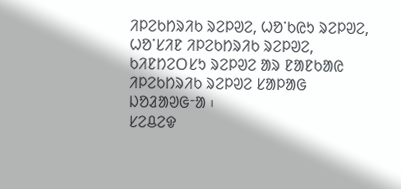ᱤᱞᱮᱠᱴᱨᱤᱠ ᱨᱮᱞᱣᱮ, ᱦᱚᱸᱠᱭᱩ ᱨᱮᱞᱣᱮ, ᱦᱚᱸᱥᱤᱱ ᱤᱞᱮᱠᱴᱨᱤᱠ ᱨᱮᱞᱣᱮ, ᱠᱤᱱᱴᱮᱛᱥᱩ ᱨᱮᱞᱣᱮ ᱟᱨ ᱱᱟᱱᱠᱟᱭ ᱤᱞᱮᱠᱴᱨᱤᱠ ᱨᱮᱞᱣᱮ ᱥᱟᱞᱟᱜ ᱡᱚᱲᱟᱣᱜᱼᱟ ᱾
ᱥᱮᱪᱮᱫ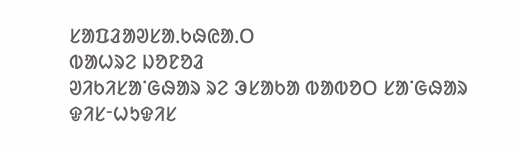ᱥᱟᱯᱲᱟᱣᱥᱟᱹᱠᱷᱭᱟᱹᱛ
ᱵᱟᱦᱨᱮ ᱡᱚᱱᱚᱲ
ᱣᱤᱠᱤᱥᱟᱸᱜᱷᱟᱨ ᱨᱮ ᱳᱥᱟᱠᱟ ᱵᱟᱵᱚᱛ ᱥᱟᱸᱜᱷᱟᱨ ᱫᱤᱥᱼᱦᱩᱫᱤᱥ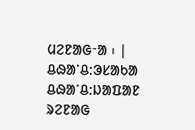ᱢᱮᱱᱟᱜᱼᱟ ᱾ |
ᱪᱷᱟᱸᱪ:ᱳᱥᱟᱠᱟ ᱪᱷᱟᱸᱪ:ᱡᱟᱯᱟᱱ ᱨᱮᱱᱟᱜ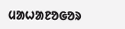ᱢᱟᱦᱟᱱᱚᱜᱚᱨ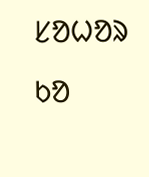ᱥᱚᱦᱚᱨ ᱠᱚ